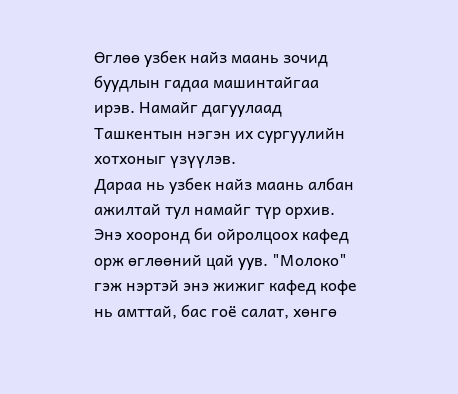Өглөө узбек найз маань зочид буудлын гадаа машинтайгаа ирэв. Намайг дагуулаад Ташкентын нэгэн их сургуулийн хотхоныг үзүүлэв.
Дараа нь узбек найз маань албан ажилтай тул намайг түр орхив. Энэ хооронд би ойролцоох кафед орж өглөөний цай уув. "Молоко" гэж нэртэй энэ жижиг кафед кофе нь амттай, бас гоё салат, хөнгө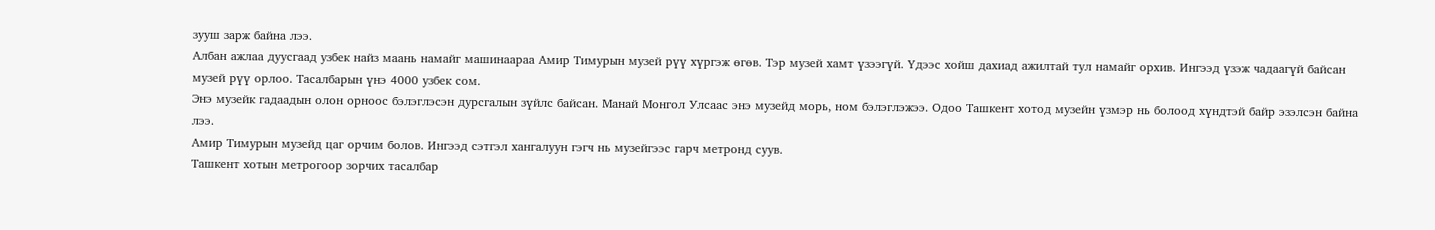зууш зарж байна лээ.
Албан ажлаа дуусгаад узбек найз маань намайг машинаараа Амир Тимурын музей рүү хүргэж өгөв. Тэр музей хамт үзээгүй. Үдээс хойш дахиад ажилтай тул намайг орхив. Ингээд үзэж чадаагүй байсан музей рүү орлоо. Тасалбарын үнэ 4000 узбек сом.
Энэ музейк гадаадын олон орноос бэлэглэсэн дурсгалын зүйлс байсан. Манай Монгол Улсаас энэ музейд морь, ном бэлэглэжээ. Одоо Ташкент хотод музейн үзмэр нь болоод хүндтэй байр эзэлсэн байна лээ.
Амир Тимурын музейд цаг орчим болов. Ингээд сэтгэл хангалуун гэгч нь музейгээс гарч метронд суув.
Ташкент хотын метрогоор зорчих тасалбар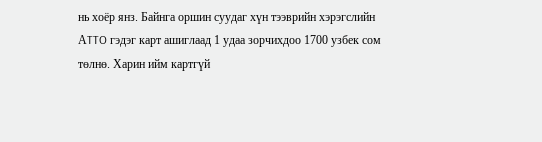нь хоёр янз. Байнга оршин суудаг хүн тээврийн хэрэгслийн АTTO гэдэг карт ашиглаад 1 удаа зорчихдоо 1700 узбек сом төлнө. Харин ийм картгүй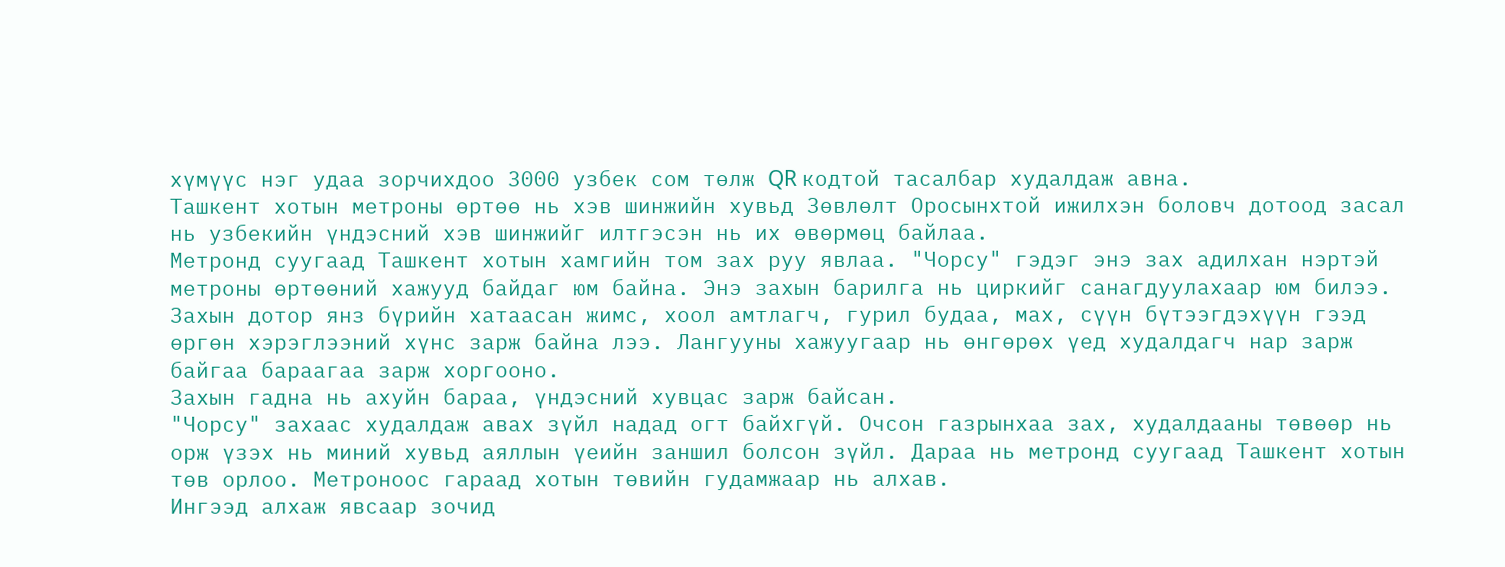хүмүүс нэг удаа зорчихдоо 3000 узбек сом төлж QR кодтой тасалбар худалдаж авна.
Ташкент хотын метроны өртөө нь хэв шинжийн хувьд Зөвлөлт Оросынхтой ижилхэн боловч дотоод засал нь узбекийн үндэсний хэв шинжийг илтгэсэн нь их өвөрмөц байлаа.
Метронд суугаад Ташкент хотын хамгийн том зах руу явлаа. "Чорсу" гэдэг энэ зах адилхан нэртэй метроны өртөөний хажууд байдаг юм байна. Энэ захын барилга нь циркийг санагдуулахаар юм билээ.
Захын дотор янз бүрийн хатаасан жимс, хоол амтлагч, гурил будаа, мах, сүүн бүтээгдэхүүн гээд өргөн хэрэглээний хүнс зарж байна лээ. Лангууны хажуугаар нь өнгөрөх үед худалдагч нар зарж байгаа бараагаа зарж хоргооно.
Захын гадна нь ахуйн бараа, үндэсний хувцас зарж байсан.
"Чорсу" захаас худалдаж авах зүйл надад огт байхгүй. Очсон газрынхаа зах, худалдааны төвөөр нь орж үзэх нь миний хувьд аяллын үеийн заншил болсон зүйл. Дараа нь метронд суугаад Ташкент хотын төв орлоо. Метроноос гараад хотын төвийн гудамжаар нь алхав.
Ингээд алхаж явсаар зочид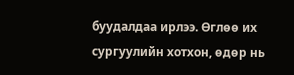буудалдаа ирлээ. Өглөө их сургуулийн хотхон, өдөр нь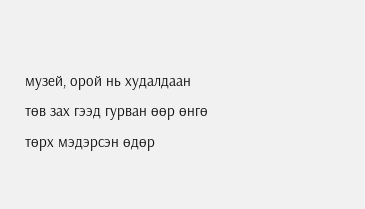музей, орой нь худалдаан төв зах гээд гурван өөр өнгө төрх мэдэрсэн өдөр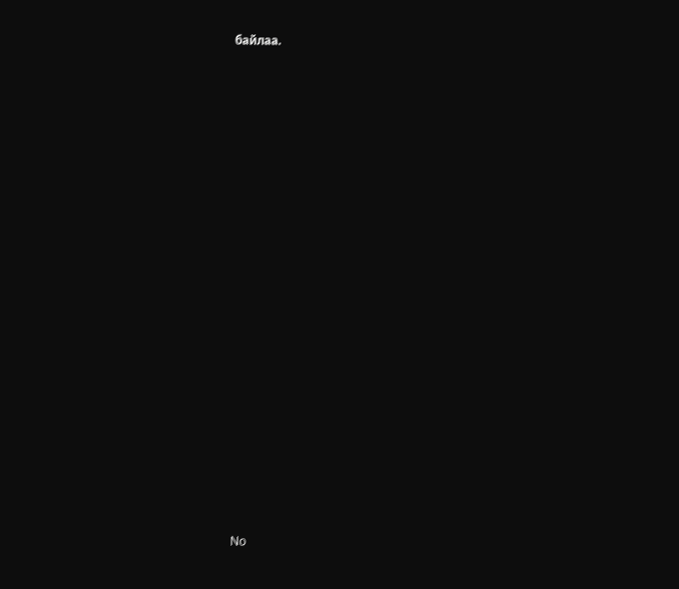байлаа.





















No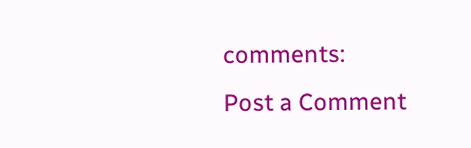comments:
Post a Comment